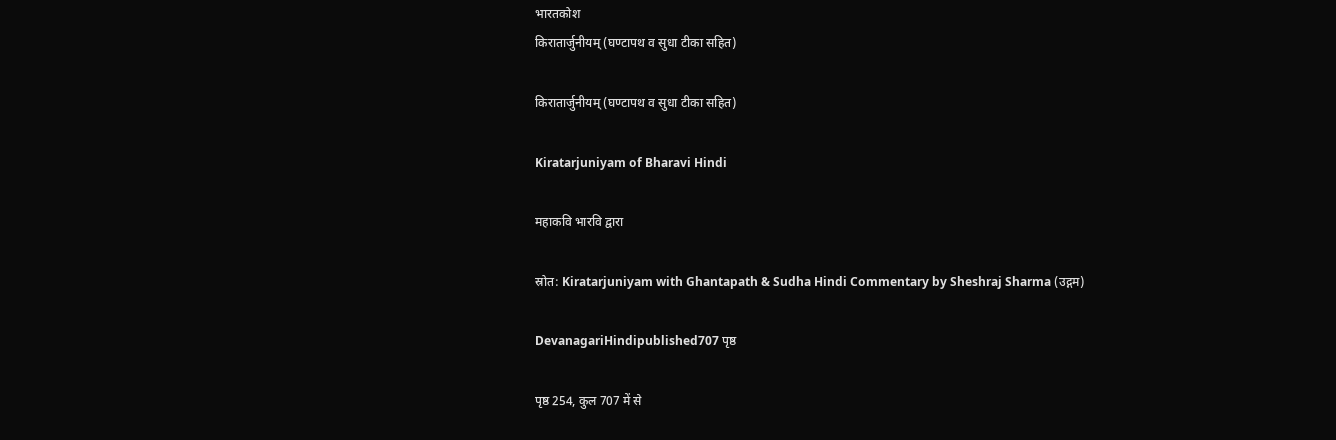भारतकोश
किरातार्जुनीयम् (घण्टापथ व सुधा टीका सहित)

किरातार्जुनीयम् (घण्टापथ व सुधा टीका सहित)

Kiratarjuniyam of Bharavi Hindi

महाकवि भारवि द्वारा

स्रोत: Kiratarjuniyam with Ghantapath & Sudha Hindi Commentary by Sheshraj Sharma (उद्गम)

DevanagariHindipublished707 पृष्ठ

पृष्ठ 254, कुल 707 में से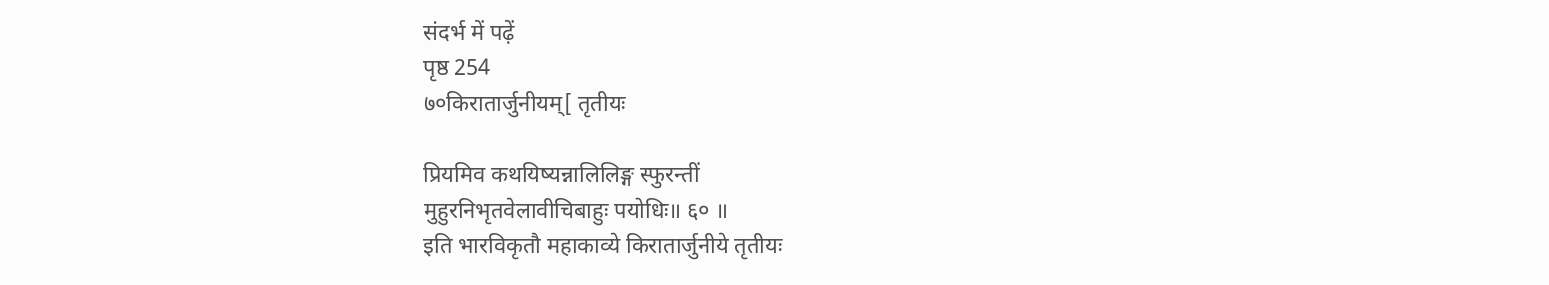संदर्भ में पढ़ें
पृष्ठ 254
७०किरातार्जुनीयम्[ तृतीयः

प्रियमिव कथयिष्यन्नालिलिङ्ग स्फुरन्तीं
मुहुरनिभृतवेलावीचिबाहुः पयोधिः॥ ६० ॥
इति भारविकृतौ महाकाव्ये किरातार्जुनीये तृतीयः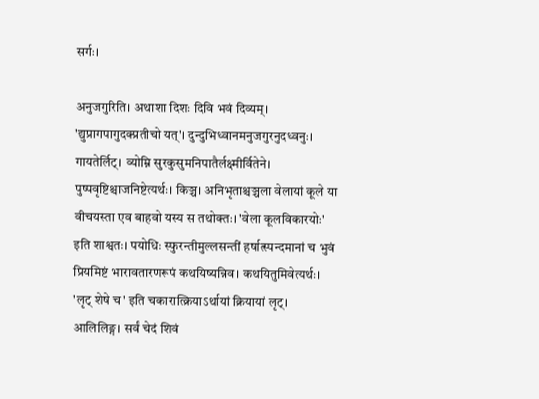सर्गः।

अनुजगुरिति। अथाशा दिशः दिवि भवं दिव्यम्। 'द्युप्रागपागुदक्प्रतीचो यत्'। दुन्दुभिध्वानमनुजगुरनुदध्वनुः। गायतेर्लिट्। व्योम्नि सुरकुसुमनिपातैर्लक्ष्मीर्वितेने। पुष्पवृष्टिश्चाजनिष्टेत्यर्थः। किञ्च। अनिभृताश्चञ्चला वेलायां कूले या वीचयस्ता एव बाहवो यस्य स तथोक्तः। 'वेला कूलविकारयोः' इति शाश्वतः। पयोधिः स्फुरन्तीमुल्लसन्तीं हर्षात्स्पन्दमानां च भुवं प्रियमिष्टं भारावतारणरूपं कथयिष्यन्निव। कथयितुमिवेत्यर्थः। 'लृट् शेषे च' इति चकारात्क्रियाऽर्थायां क्रियायां लृट्। आलिलिङ्ग। सर्वं चेदं शिवं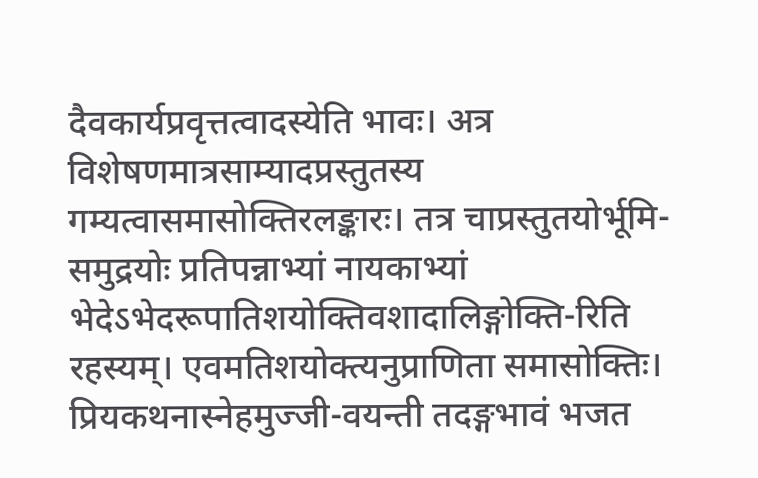दैवकार्यप्रवृत्तत्वादस्येति भावः। अत्र विशेषणमात्रसाम्यादप्रस्तुतस्य गम्यत्वासमासोक्तिरलङ्कारः। तत्र चाप्रस्तुतयोर्भूमि-समुद्रयोः प्रतिपन्नाभ्यां नायकाभ्यां भेदेऽभेदरूपातिशयोक्तिवशादालिङ्गोक्ति-रिति रहस्यम्। एवमतिशयोक्त्यनुप्राणिता समासोक्तिः। प्रियकथनास्नेहमुज्जी-वयन्ती तदङ्गभावं भजत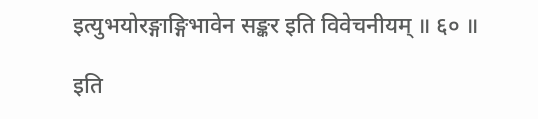इत्युभयोरङ्गाङ्गिभावेन सङ्कर इति विवेचनीयम् ॥ ६० ॥

इति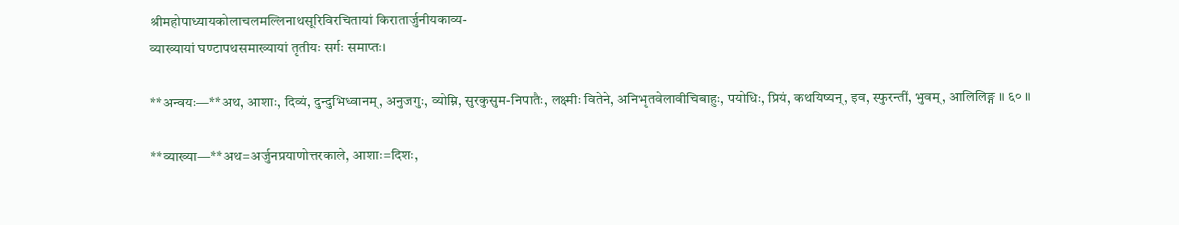श्रीमहोपाध्यायकोलाचलमल्लिनाथसूरिविरचितायां किरातार्जुनीयकाव्य-
व्याख्यायां घण्टापथसमाख्यायां तृतीयः सर्गः समाप्तः।

**अन्वयः—**अथ, आशाः, दिव्यं, दुन्दुभिध्वानम्, अनुजगुः, व्योम्नि, सुरकुसुम-निपातैः, लक्ष्मीः वितेने, अनिभृतवेलावीचिबाहुः, पयोधिः, प्रियं, कथयिष्यन्, इव, स्फुरन्तीं, भुवम्, आलिलिङ्ग ॥ ६० ॥

**व्याख्या—**अथ=अर्जुनप्रयाणोत्तरकाले, आशाः=दिशः,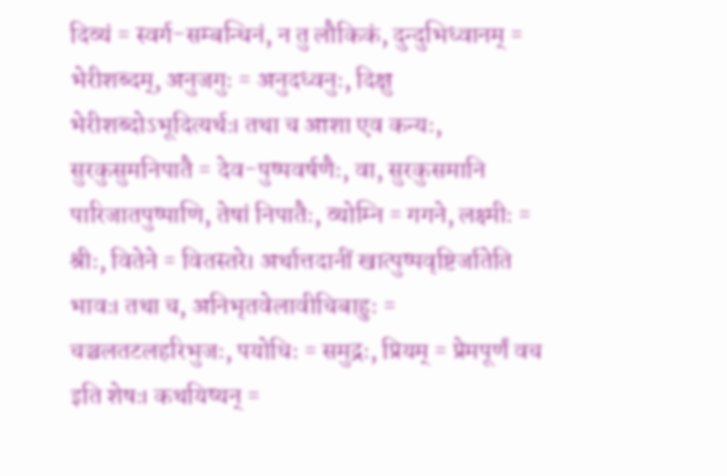दिव्यं = स्वर्ग-सम्बन्धिनं, न तु लौकिकं, दुन्दुभिध्वानम् = भेरीशब्दम्, अनुजगुः = अनुदध्वनुः, दिक्षु भेरीशब्दोऽभूदित्यर्थः। तथा च आशा एव कन्यः, सुरकुसुमनिपातै = देव-पुष्पवर्षणैः, वा, सुरकुसमानि पारिजातपुष्पाणि, तेषां निपातैः, व्योम्नि = गगने, लक्ष्मीः = श्रीः, वितेने = वितस्तरे। अर्थात्तदानीं खात्पुष्पवृष्टिर्जातेति भावः। तथा च, अनिभृतवेलावीचिबाहुः = चञ्चलतटलहरिभुजः, पयोधिः = समुद्रः, प्रियम् = प्रेमपूर्णं वच इति शेषः। कथयिष्यन् =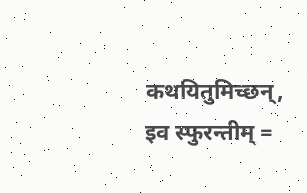कथयितुमिच्छन्, इव स्फुरन्तीम् =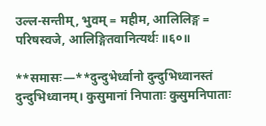उल्ल-सन्तीम्, भुवम् = महीम, आलिलिङ्ग = परिषस्वजे, आलिङ्गितवानित्यर्थः ॥६०॥

**समासः—**दुन्दुभेर्ध्वानो दुन्दुभिध्वानस्तं दुन्दुभिध्वानम्। कुसुमानां निपाताः कुसुमनिपाताः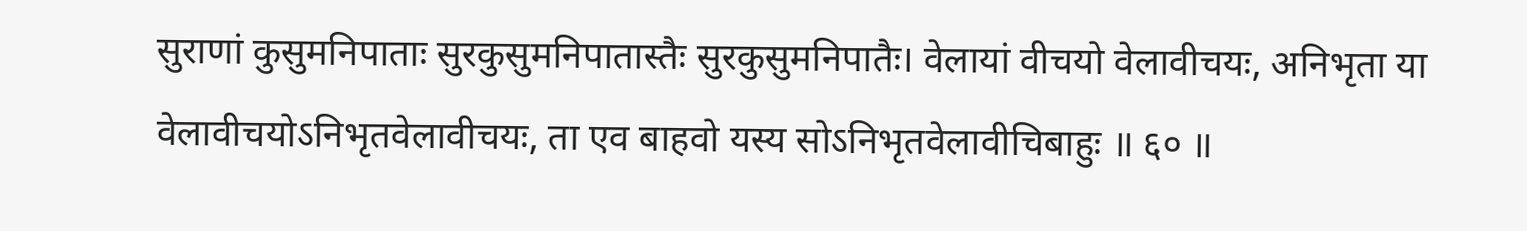सुराणां कुसुमनिपाताः सुरकुसुमनिपातास्तैः सुरकुसुमनिपातैः। वेलायां वीचयो वेलावीचयः, अनिभृता या वेलावीचयोऽनिभृतवेलावीचयः, ता एव बाहवो यस्य सोऽनिभृतवेलावीचिबाहुः ॥ ६० ॥